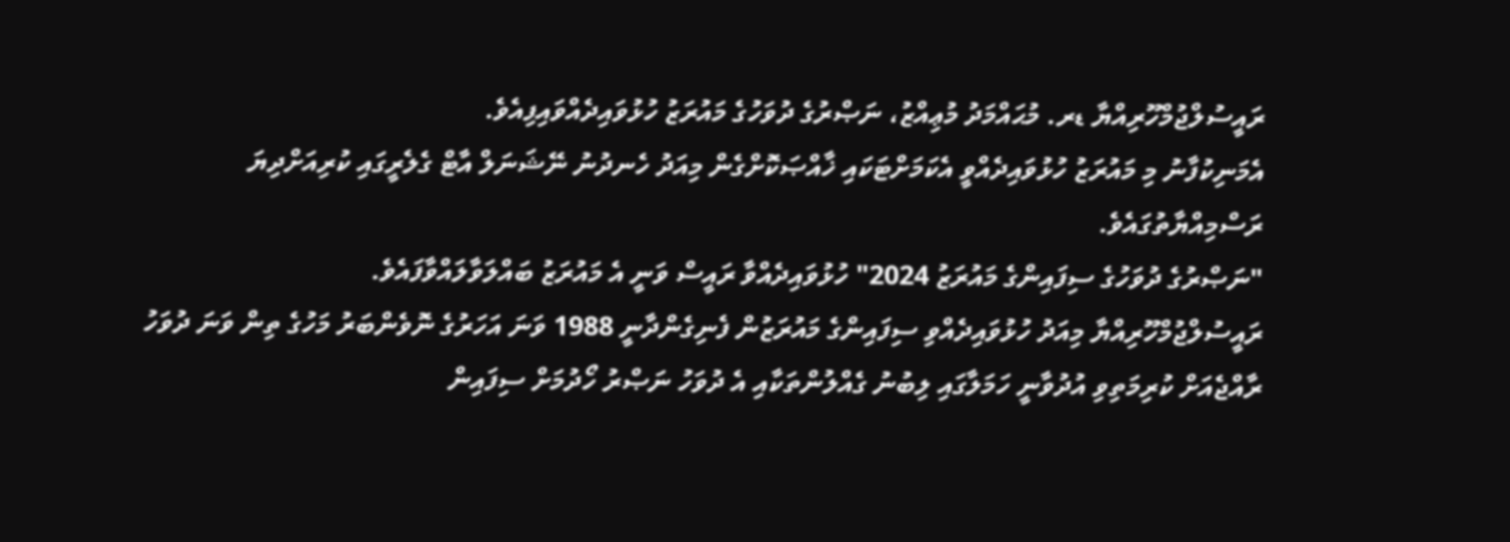ރައީސުލްޖުމްހޫރިއްޔާ ޑރ. މުޙައްމަދު މުޢިއްޒު، ނަޞްރުގެ ދުވަހުގެ މައުރަޒު ހުޅުވައިދެއްވައިފިއެވެ.
އެމަނިކުފާނު މި މައުރަޒު ހުޅުވައިދެއްވީ އެކަމަށްޓަކައި ޚާއްޞަކޮށްގެން މިއަދު ހެނދުނު ނޭޝަނަލް އާޓް ގެލެރީގައި ކުރިއަށްދިޔަ ރަސްމިއްޔާތުގައެވެ.
"ނަޞްރުގެ ދުވަހުގެ ސިފައިންގެ މައުރަޒު 2024" ހުޅުވައިދެއްވާ ރައީސް ވަނީ އެ މައުރަޒު ބައްލަވާލައްވާފައެވެ.
ރައީސުލްޖުމްހޫރިއްޔާ މިއަދު ހުޅުވައިދެއްވި ސިފައިންގެ މައުރަޒުން ފެނިގެންދާނީ 1988 ވަނަ އަހަރުގެ ނޮވެންބަރު މަހުގެ ތިން ވަނަ ދުވަހު ރާއްޖެއަށް ކުރިމަތިވި އުދުވާނީ ހަމަލާގައި ލިބުނު ގެއްލުންތަކާއި އެ ދުވަހު ނަޞްރު ހޯދުމަށް ސިފައިން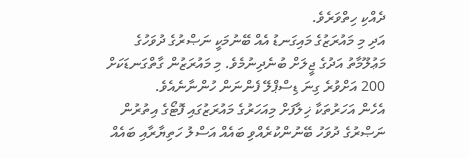ދެއްކި ހިތްވަރެވެ.
އަދި މި މައުރަޒުގެ މައިގަނޑު އެއް ބޭނުމަކީ ނަޞްރުގެ ދުވަހުގެ މަޢުލޫމާތު އަދުގެ ޖީލަށް ބުނެދިނުމެވެ. މި މައުރަޒުން ގާތްގަނޑަކަށް 200 އަށްވުރެ ގިނަ ޑިސްޕްލޭ ފެންނަން ހުންނާނެއެވެ.
އެހެން އަހަރުތަކާ ޚިލާފަށް މިއަހަރުގެ މައުރަޒުގައި ފޮޓޯގެ އިތުރުން ނަޞްރުގެ ދުވަހު ބޭނުންކުރެއްވި ބައެއް އަސްލު ހަތިޔާރާއި ބައެއް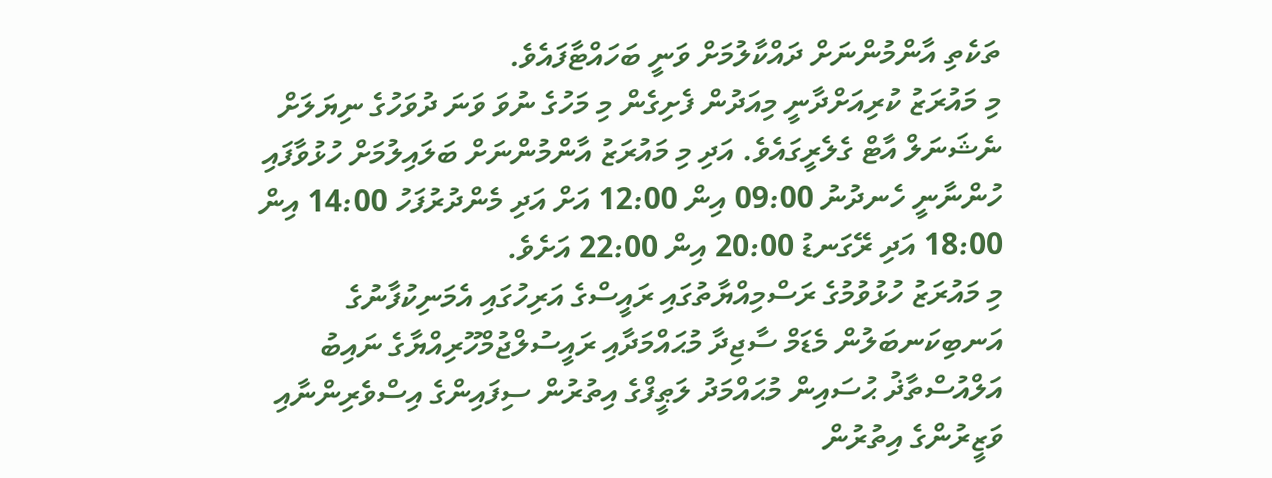ތަކެތި އާންމުންނަށް ދައްކާލުމަށް ވަނީ ބަހައްޓާފައެވެ.
މި މައުރަޒު ކުރިއަށްދާނީ މިއަދުން ފެށިގެން މި މަހުގެ ނުވަ ވަނަ ދުވަހުގެ ނިޔަލަށް ނެޝަނަލް އާޓް ގެލެރީގައެވެ. އަދި މި މައުރަޒު އާންމުންނަށް ބަލައިލުމަށް ހުޅުވާފައި ހުންނާނީ ހެނދުނު 09:00 އިން 12:00 އަށް އަދި މެންދުރުފަހު 14:00 އިން 18:00 އަދި ރޭގަނޑު 20:00 އިން 22:00 އަށެވެ.
މި މައުރަޒު ހުޅުވުމުގެ ރަސްމިއްޔާތުގައި ރައީސްގެ އަރިހުގައި އެމަނިކުފާނުގެ އަނބިކަނބަލުން މެޑަމް ސާޖިދާ މުޙައްމަދާއި ރައީސުލްޖުމްހޫރިއްޔާގެ ނައިބު އަލްއުސްތާޛު ޙުސައިން މުޙައްމަދު ލަޠީފްގެ އިތުރުން ސިފައިންގެ އިސްވެރިންނާއި ވަޒީރުންގެ އިތުރުން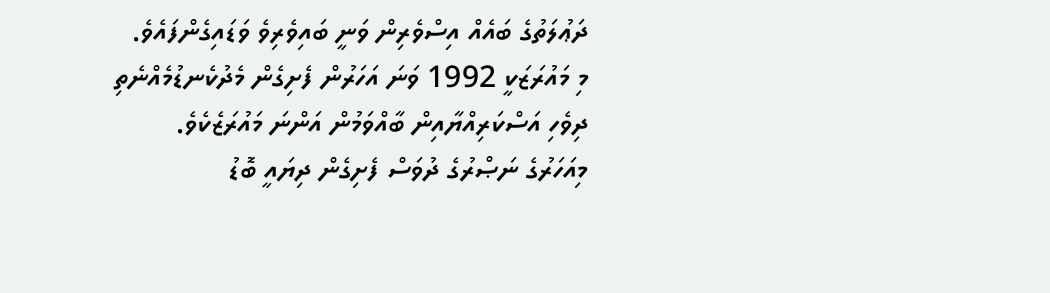ދަޢުލަތުގެ ބައެއް އިސްވެރިން ވަނީ ބައިވެރިވެ ވަޑައިގެންފައެވެ.
މި މައުރަޒަކީ 1992 ވަނަ އަހަރުން ފެށިގެން މެދުކެނޑުމެއްނެތި ދިވެހި އަސްކަރިއްޔާއިން ބާއްވަމުން އަންނަ މައުރަޒެކެވެ.
މިއަހަރުގެ ނަޞްރުގެ ދުވަސް ފެށިގެން ދިޔައީ ބޮޑު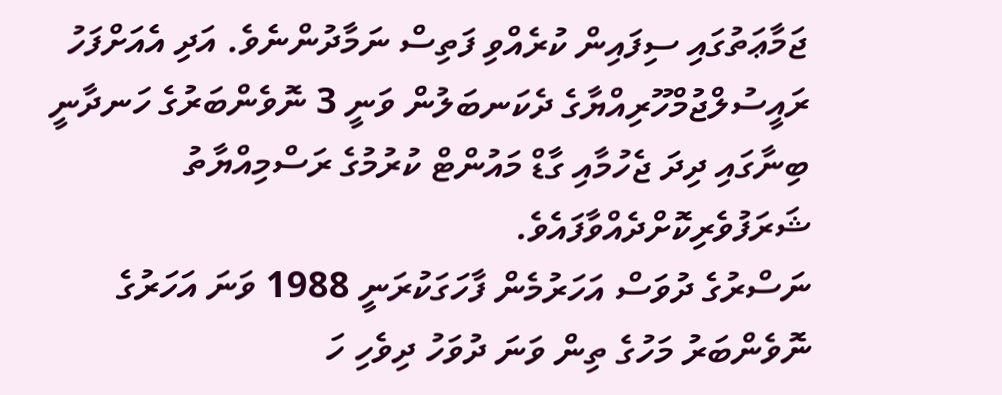ޖަމާޢަތުގައި ސިފައިން ކުރެއްވި ފަތިސް ނަމާދުންނެވެ. އަދި އެއަށްފަހު ރައީސުލްޖުމްހޫރިއްޔާގެ ދެކަނބަލުން ވަނީ 3 ނޮވެންބަރުގެ ހަނދާނީ ބިނާގައި ދިދަ ޖެހުމާއި ގާޑް މައުންޓް ކުރުމުގެ ރަސްމިއްޔާތު ޝަރަފުވެރިކޮށްދެއްވާފައެވެ.
ނަސްރުގެ ދުވަސް އަހަރުމެން ފާހަގަކުރަނީ 1988 ވަނަ އަހަރުގެ ނޮވެންބަރު މަހުގެ ތިން ވަނަ ދުވަހު ދިވެހި ހަ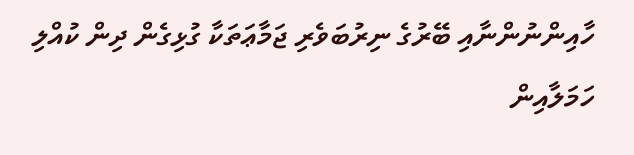ހާއިންނުންނާއި ބޭރުގެ ނިރުބަވެރި ޖަމާޢަތަކާ ގުޅިގެން ދިން ކުއްލި ހަމަލާއިން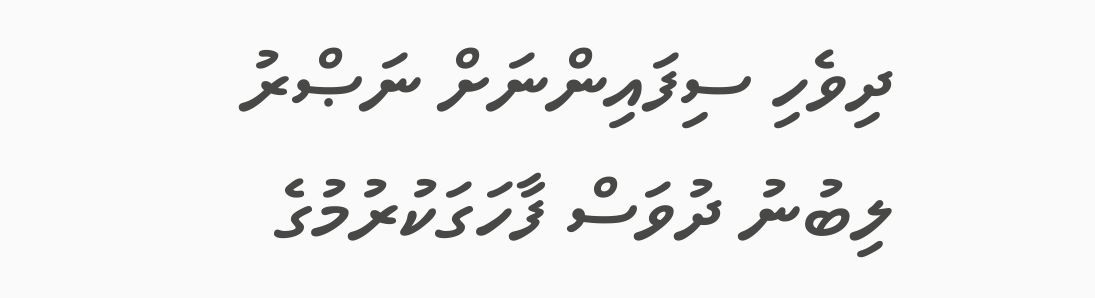ދިވެހި ސިފައިންނަށް ނަޞްރު ލިބުނު ދުވަސް ފާހަގަކުރުމުގެ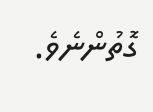ގޮތުންނެވެ.